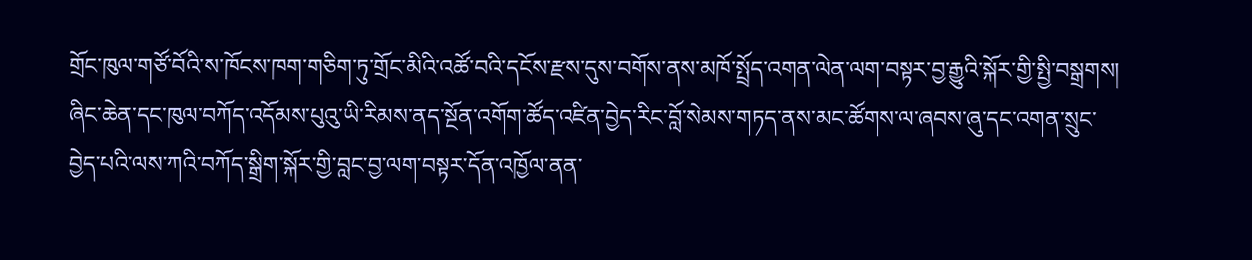གྲོང་ཁུལ་གཙོ་བོའི་ས་ཁོངས་ཁག་གཅིག་ཏུ་གྲོང་མིའི་འཚོ་བའི་དངོས་རྫས་དུས་བགོས་ནས་མཁོ་སྤྲོད་འགན་ལེན་ལག་བསྟར་བྱ་རྒྱུའི་སྐོར་གྱི་སྤྱི་བསྒྲགས།
ཞིང་ཆེན་དང་ཁུལ་བཀོད་འདོམས་པུའུ་ཡི་རིམས་ནད་སྔོན་འགོག་ཚོད་འཛིན་བྱེད་རིང་བློ་སེམས་གཏད་ནས་མང་ཚོགས་ལ་ཞབས་ཞུ་དང་འགན་སྲུང་བྱེད་པའི་ལས་ཀའི་བཀོད་སྒྲིག་སྐོར་གྱི་བླང་བྱ་ལག་བསྟར་དོན་འཁྱོལ་ནན་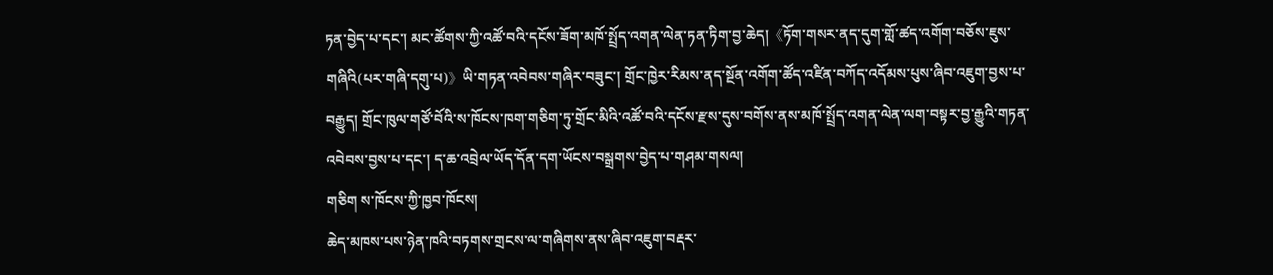ཏན་བྱེད་པ་དང་། མང་ཚོགས་ཀྱི་འཚོ་བའི་དངོས་ཟོག་མཁོ་སྤྲོད་འགན་ལེན་ཏན་ཏིག་བྱ་ཆེད།《ཏོག་གསར་ནད་དུག་གློ་ཚད་འགོག་བཅོས་ཇུས་གཞིའི(པར་གཞི་དགུ་པ)》ཡི་གཏན་འབེབས་གཞིར་བཟུང་། གྲོང་ཁྱེར་རིམས་ནད་སྔོན་འགོག་ཚོད་འཛིན་བཀོད་འདོམས་པུས་ཞིབ་འཇུག་བྱས་པ་བརྒྱུད། གྲོང་ཁུལ་གཙོ་བོའི་ས་ཁོངས་ཁག་གཅིག་ཏུ་གྲོང་མིའི་འཚོ་བའི་དངོས་རྫས་དུས་བགོས་ནས་མཁོ་སྤྲོད་འགན་ལེན་ལག་བསྟར་བྱ་རྒྱུའི་གཏན་འབེབས་བྱས་པ་དང་། ད་ཆ་འབྲེལ་ཡོད་དོན་དག་ཡོངས་བསྒྲགས་བྱེད་པ་གཤམ་གསལ།
གཅིག ས་ཁོངས་ཀྱི་ཁྱབ་ཁོངས།
ཆེད་མཁས་པས་ཉེན་ཁའི་བཏགས་གྲངས་ལ་གཞིགས་ནས་ཞིབ་འཇུག་བརྡར་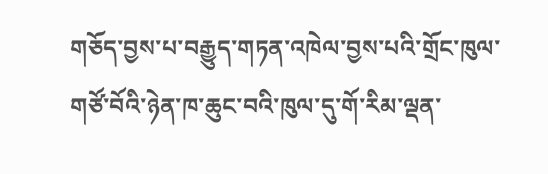གཅོད་བྱས་པ་བརྒྱུད་གཏན་འཁེལ་བྱས་པའི་གྲོང་ཁུལ་གཙོ་བོའི་ཉེན་ཁ་ཆུང་བའི་ཁུལ་དུ་གོ་རིམ་ལྡན་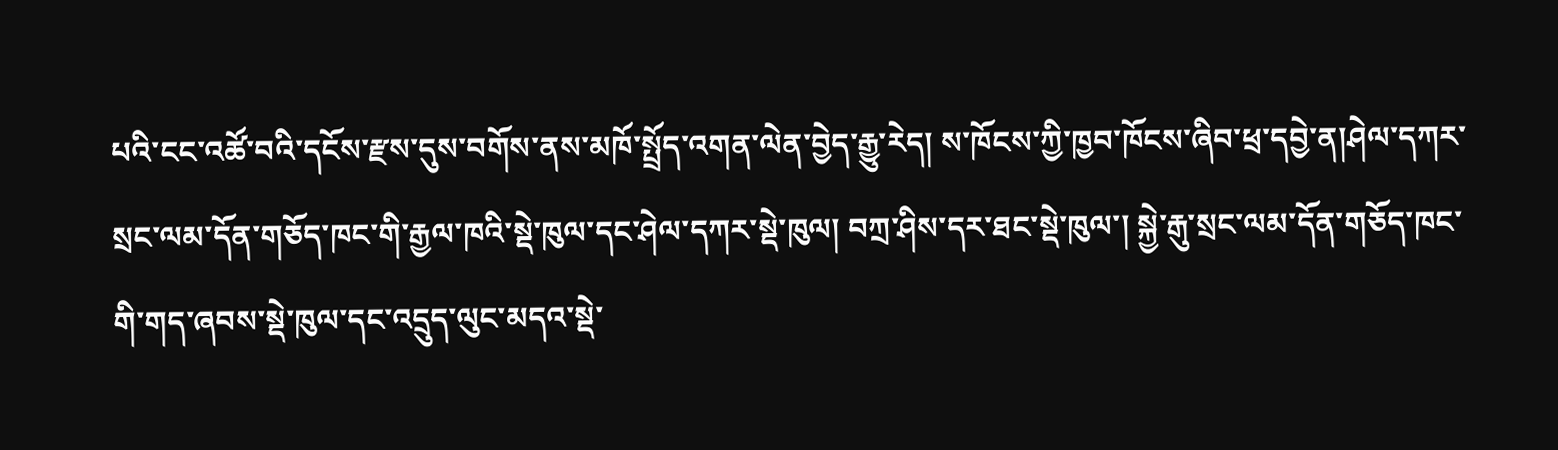པའི་ངང་འཚོ་བའི་དངོས་རྫས་དུས་བགོས་ནས་མཁོ་སྤྲོད་འགན་ལེན་བྱེད་རྒྱུ་རེད། ས་ཁོངས་ཀྱི་ཁྱབ་ཁོངས་ཞིབ་ཕྲ་དབྱེ་ན།ཤེལ་དཀར་སྲང་ལམ་དོན་གཅོད་ཁང་གི་རྒྱལ་ཁའི་སྡེ་ཁུལ་དང་ཤེལ་དཀར་སྡེ་ཁུལ། བཀྲ་ཤིས་དར་ཐང་སྡེ་ཁུལ་། སྐྱེ་རྒུ་སྲང་ལམ་དོན་གཅོད་ཁང་གི་གད་ཞབས་སྡེ་ཁུལ་དང་འདྲུད་ལུང་མདའ་སྡེ་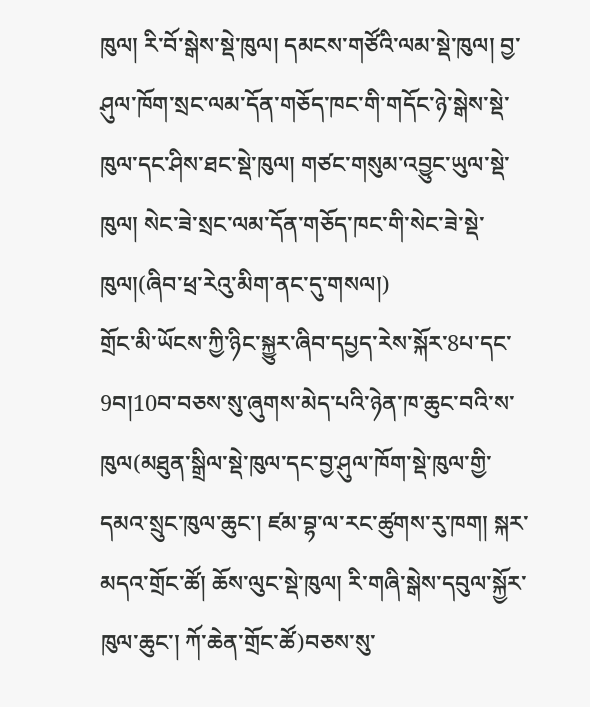ཁུལ། རི་བོ་སྒེས་སྡེ་ཁུལ། དམངས་གཙོའི་ལམ་སྡེ་ཁུལ། བྱ་ཤུལ་ཁོག་སྲང་ལམ་དོན་གཅོད་ཁང་གི་གདོང་ཉེ་སྒེས་སྡེ་ཁུལ་དང་ཤིས་ཐང་སྡེ་ཁུལ། གཙང་གསུམ་འབྱུང་ཡུལ་སྡེ་ཁུལ། སེང་ཟེ་སྲང་ལམ་དོན་གཅོད་ཁང་གི་སེང་ཟེ་སྡེ་ཁུལ།(ཞིབ་ཕྲ་རེའུ་མིག་ནང་དུ་གསལ།)
གྲོང་མི་ཡོངས་ཀྱི་ཉིང་སྐྱུར་ཞིབ་དཔྱད་རེས་སྐོར་8པ་དང་9བ།10བ་བཅས་སུ་ཞུགས་མེད་པའི་ཉེན་ཁ་ཆུང་བའི་ས་ཁུལ(མཐུན་སྒྲིལ་སྡེ་ཁུལ་དང་བྱ་ཤུལ་ཁོག་སྡེ་ཁུལ་གྱི་དམའ་སྲུང་ཁུལ་ཆུང་། ཛམ་བྷ་ལ་རང་ཚུགས་རུ་ཁག། སྐར་མདའ་གྲོང་ཚོ། ཆོས་ལུང་སྡེ་ཁུལ། རི་གཞི་སྒེས་དབུལ་སྐྱོར་ཁུལ་ཆུང་། ཀོ་ཆེན་གྲོང་ཚོ)བཅས་སུ་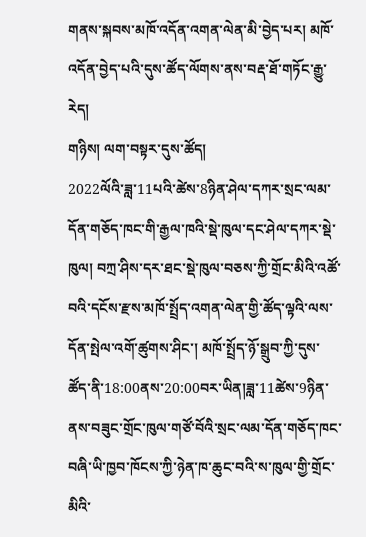གནས་སྐབས་མཁོ་འདོན་འགན་ལེན་མི་བྱེད་པར། མཁོ་འདོན་བྱེད་པའི་དུས་ཚོད་ལོགས་ནས་བརྡ་ཐོ་གཏོང་རྒྱུ་རེད།
གཉིས། ལག་བསྟར་དུས་ཚོད།
2022ལོའི་ཟླ་11པའི་ཚེས་8ཉིན་ཤེལ་དཀར་སྲང་ལམ་དོན་གཅོད་ཁང་གི་རྒྱལ་ཁའི་སྡེ་ཁུལ་དང་ཤེལ་དཀར་སྡེ་ཁུལ། བཀྲ་ཤིས་དར་ཐང་སྡེ་ཁུལ་བཅས་ཀྱི་གྲོང་མིའི་འཚོ་བའི་དངོས་རྫས་མཁོ་སྤྲོད་འགན་ལེན་གྱི་ཚོད་ལྟའི་ལས་དོན་སྤེལ་འགོ་ཚུགས་ཤིང་། མཁོ་སྤྲོད་ཉོ་སྒྲུབ་ཀྱི་དུས་ཚོད་ནི་18:00ནས་20:00བར་ཡིན།ཟླ་11ཚེས་9ཉིན་ནས་བཟུང་གྲོང་ཁུལ་གཙོ་བོའི་སྲང་ལམ་དོན་གཅོད་ཁང་བཞི་ཡི་ཁྱབ་ཁོངས་ཀྱི་ཉེན་ཁ་ཆུང་བའི་ས་ཁུལ་གྱི་གྲོང་མིའི་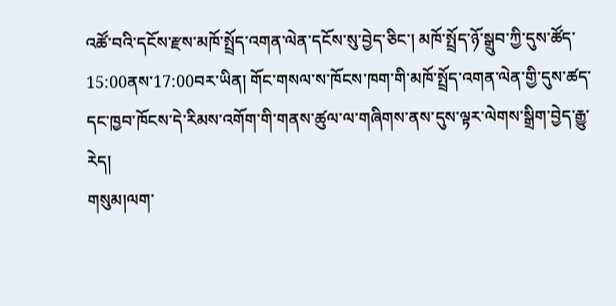འཚོ་བའི་དངོས་རྫས་མཁོ་སྤྲོད་འགན་ལེན་དངོས་སུ་བྱེད་ཅིང་། མཁོ་སྤྲོད་ཉོ་སྒྲུབ་ཀྱི་དུས་ཚོད་15:00ནས་17:00བར་ཡིན། གོང་གསལ་ས་ཁོངས་ཁག་གི་མཁོ་སྤྲོད་འགན་ལེན་གྱི་དུས་ཚད་དང་ཁྱབ་ཁོངས་དེ་རིམས་འགོག་གི་གནས་ཚུལ་ལ་གཞིགས་ནས་དུས་ལྟར་ལེགས་སྒྲིག་བྱེད་རྒྱུ་རེད།
གསུམ།ལག་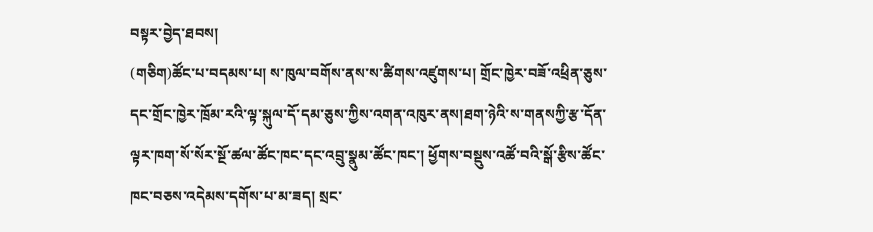བསྟར་བྱེད་ཐབས།
(གཅིག)ཚོང་པ་བདམས་པ། ས་ཁུལ་བགོས་ནས་ས་ཚིགས་འཛུགས་པ། གྲོང་ཁྱེར་བཟོ་འཕྲིན་ཅུས་དང་གྲོང་ཁྱེར་ཁྲོམ་རའི་ལྟ་སྐུལ་དོ་དམ་ཅུས་ཀྱིས་འགན་འཁུར་ནས།ཐག་ཉེའི་ས་གནསཀྱི་རྩ་དོན་ལྟར་ཁག་སོ་སོར་སྔོ་ཚལ་ཚོང་ཁང་དང་འབྲུ་སྣུམ་ཚོང་ཁང་། ཕྱོགས་བསྡུས་འཚོ་བའི་སྒོ་རྩིས་ཚོང་ཁང་བཅས་འདེམས་དགོས་པ་མ་ཟད། སྲང་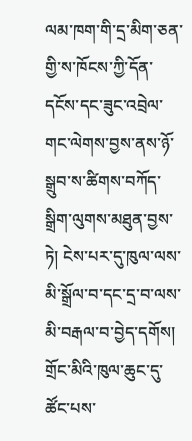ལམ་ཁག་གི་དྲ་མིག་ཅན་གྱི་ས་ཁོངས་ཀྱི་དོན་དངོས་དང་ཟུང་འབྲེལ་གང་ལེགས་བྱས་ནས་ཉོ་སྒྲུབ་ས་ཚིགས་བཀོད་སྒྲིག་ལུགས་མཐུན་བྱས་ཏེ། ངེས་པར་དུ་ཁུལ་ལས་མི་སྒྲོལ་བ་དང་དྲ་བ་ལས་མི་བརྒལ་བ་བྱེད་དགོས། གྲོང་མིའི་ཁུལ་ཆུང་དུ་ཚོང་པས་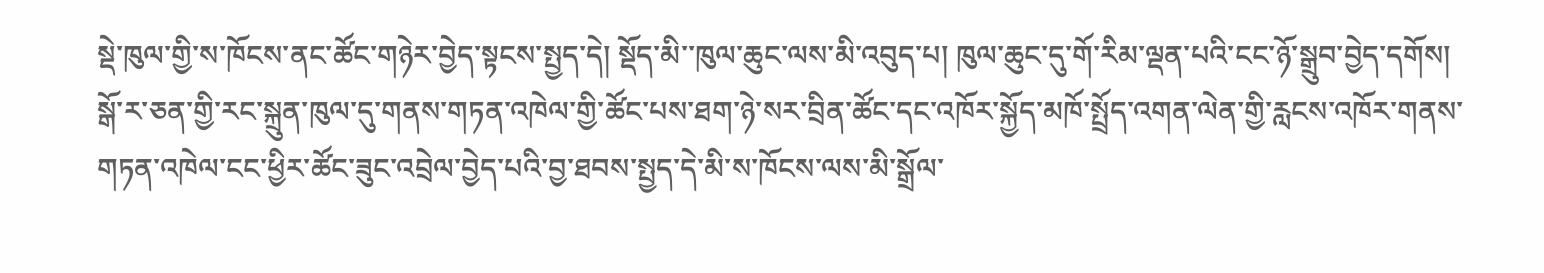སྡེ་ཁུལ་གྱི་ས་ཁོངས་ནང་ཚོང་གཉེར་བྱེད་སྟངས་སྤྱད་དེ། སྡོད་མི་་ཁུལ་ཆུང་ལས་མི་འབུད་པ། ཁུལ་ཆུང་དུ་གོ་རིམ་ལྡན་པའི་ངང་ཉོ་སྒྲུབ་བྱེད་དགོས། སྒོ་ར་ཅན་གྱི་རང་སྐྲུན་ཁུལ་དུ་གནས་གཏན་འཁེལ་གྱི་ཚོང་པས་ཐག་ཉེ་སར་བྲིན་ཚོང་དང་འཁོར་སྐྱོད་མཁོ་སྤྲོད་འགན་ལེན་གྱི་རླངས་འཁོར་གནས་གཏན་འཁེལ་ངང་ཕྱིར་ཚོང་ཟུང་འབྲེལ་བྱེད་པའི་བྱ་ཐབས་སྤྱད་དེ་མི་ས་ཁོངས་ལས་མི་སྒྲོལ་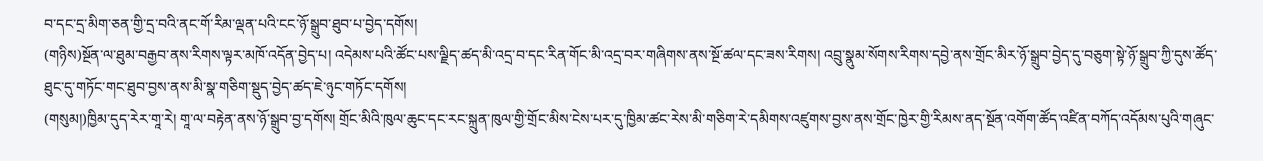བ་དང་དྲ་མིག་ཅན་གྱི་དྲ་བའི་ནང་གོ་རིམ་ལྡན་པའི་ངང་ཉོ་སྒྲུབ་ཐུབ་པ་བྱེད་དགོས།
(གཉིས)སྔོན་ལ་ཐུམ་བརྒྱབ་ནས་རིགས་ལྟར་མཁོ་འདོན་བྱེད་པ། འདེམས་པའི་ཚོང་པས་ལྗིད་ཚད་མི་འདྲ་བ་དང་རིན་གོང་མི་འདྲ་བར་གཞིགས་ནས་སྔོ་ཚལ་དང་ཟས་རིགས། འབྲུ་སྣུམ་སོགས་རིགས་དབྱེ་ནས་གྲོང་མིར་ཉོ་སྒྲུབ་བྱེད་དུ་བཅུག་སྟེ་ཉོ་སྒྲུབ་ཀྱི་དུས་ཚོད་ཐུང་དུ་གཏོང་གང་ཐུབ་བྱས་ནས་མི་སྣ་གཅིག་སྡུད་བྱེད་ཚད་ཇེ་ཉུང་གཏོང་དགོས།
(གསུམ།)ཁྱིམ་དུད་རེར་གཱ་རེ། གཱ་ལ་བརྟེན་ནས་ཉོ་སྒྲུབ་བྱ་དགོས། གྲོང་མིའི་ཁུལ་ཆུང་དང་རང་སྐྲུན་ཁུལ་གྱི་གྲོང་མིས་ངེས་པར་དུ་ཁྱིམ་ཚང་རེས་མི་གཅིག་རེ་དམིགས་འཛུགས་བྱས་ནས་གྲོང་ཁྱེར་གྱི་རིམས་ནད་སྔོན་འགོག་ཚོད་འཛིན་བཀོད་འདོམས་པུའི་གཞུང་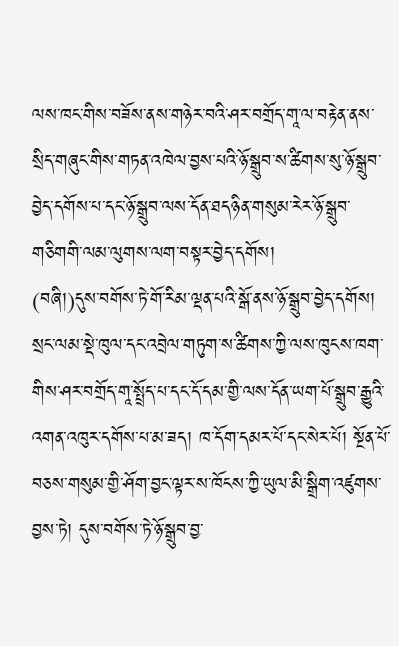ལས་ཁང་གིས་བཟོས་ནས་གཉེར་བའི་ཤར་བགྲོད་གཱ་ལ་བརྟེན་ནས་སྲིད་གཞུང་གིས་གཏན་འཁེལ་བྱས་པའི་ཉོ་སྒྲུབ་ས་ཚིགས་སུ་ཉོ་སྒྲུབ་བྱེད་དགོས་པ་དང་ཉོ་སྒྲུབ་ལས་དོན་ཐདཉིན་གསུམ་རེར་ཉོ་སྒྲུབ་གཅིགགི་ལམ་ལུགས་ལག་བསྟར་བྱེད་དགོས།
(བཞི།)དུས་བགོས་ཏེ་གོ་རིམ་ལྡན་པའི་སྒོ་ནས་ཉོ་སྒྲུབ་བྱེད་དགོས། སྲང་ལམ་སྡེ་ཁུལ་དང་འབྲེལ་གཏུག་ས་ཚིགས་ཀྱི་ལས་ཁུངས་ཁག་གིས་ཤར་བགྲོད་གཱ་སྤྲོད་པ་དང་དོ་དམ་གྱི་ལས་དོན་ཡག་པོ་སྒྲུབ་རྒྱུའི་འགན་འཁུར་དགོས་པ་མ་ཟད། ཁ་དོག་དམར་པོ་དང་སེར་པོ། སྔོན་པོ་བཅས་གསུམ་གྱི་ཤོག་བྱང་ལྟར་ས་ཁོངས་ཀྱི་ཡུལ་མི་སྒྲིག་འཛུགས་བྱས་ཏེ། དུས་བགོས་ཏེ་ཉོ་སྒྲུབ་བྱ་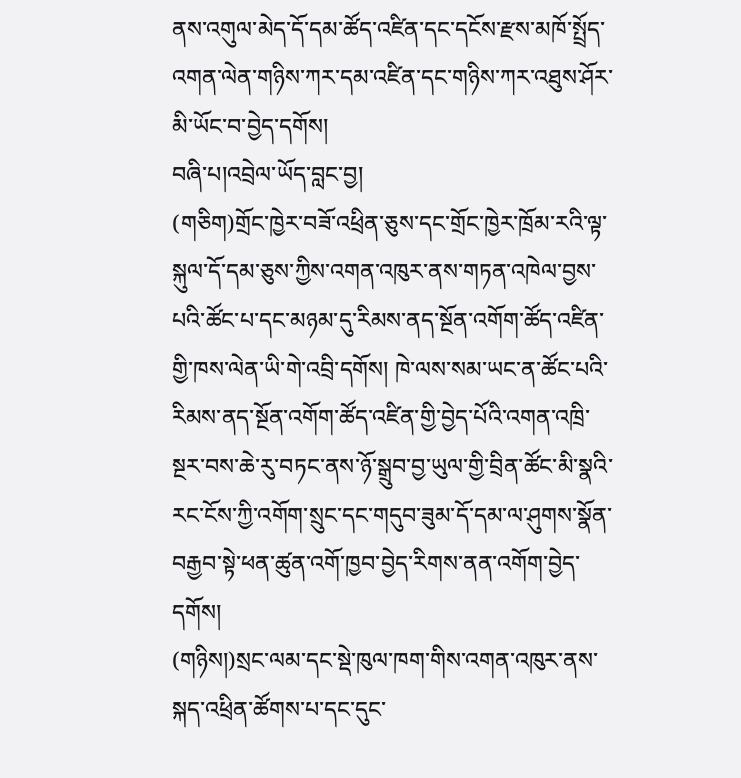ནས་འགུལ་མེད་དོ་དམ་ཚོད་འཛིན་དང་དངོས་རྫས་མཁོ་སྤྲོད་འགན་ལེན་གཉིས་ཀར་དམ་འཛིན་དང་གཉིས་ཀར་འཐུས་ཤོར་མི་ཡོང་བ་བྱེད་དགོས།
བཞི་པ།འབྲེལ་ཡོད་བླང་བྱ།
(གཅིག)གྲོང་ཁྱེར་བཟོ་འཕྲིན་ཅུས་དང་གྲོང་ཁྱེར་ཁྲོམ་རའི་ལྟ་སྐུལ་དོ་དམ་ཅུས་ཀྱིས་འགན་འཁུར་ནས་གཏན་འཁེལ་བྱས་པའི་ཚོང་པ་དང་མཉམ་དུ་རིམས་ནད་སྔོན་འགོག་ཚོད་འཛིན་གྱི་ཁས་ལེན་ཡི་གེ་འབྲི་དགོས། ཁེ་ལས་སམ་ཡང་ན་ཚོང་པའི་རིམས་ནད་སྔོན་འགོག་ཚོད་འཛིན་གྱི་བྱེད་པོའི་འགན་འཁྲི་སྔར་བས་ཆེ་རུ་བཏང་ནས་ཉོ་སྒྲུབ་བྱ་ཡུལ་གྱི་བྲིན་ཚོང་མི་སྣའི་རང་ངོས་ཀྱི་འགོག་སྲུང་དང་གདུབ་ཟུམ་དོ་དམ་ལ་ཤུགས་སྣོན་བརྒྱབ་སྟེ་ཕན་ཚུན་འགོ་ཁྱབ་བྱེད་རིགས་ནན་འགོག་བྱེད་དགོས།
(གཉིས།)སྲང་ལམ་དང་སྡེ་ཁུལ་ཁག་གིས་འགན་འཁུར་ནས་སྐད་འཕྲིན་ཚོགས་པ་དང་དུང་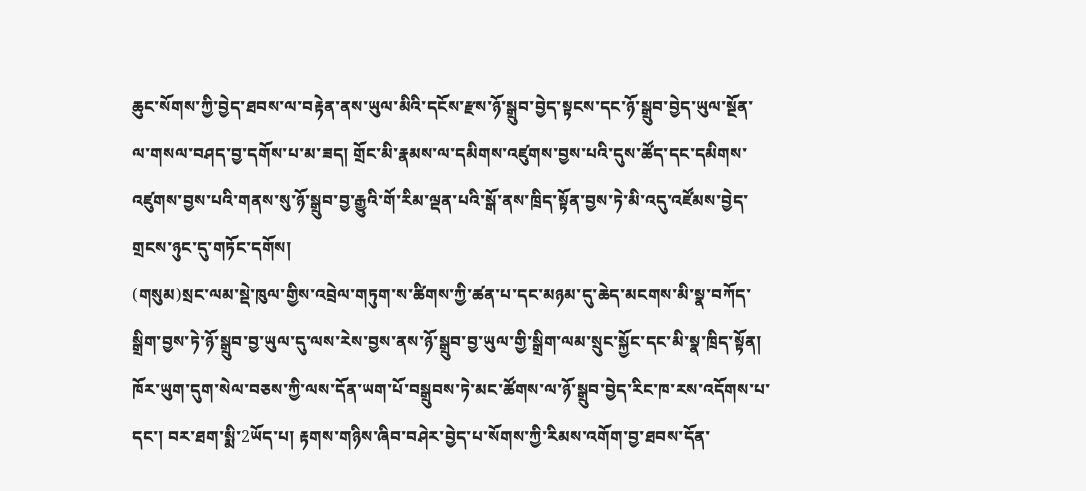ཆུང་སོགས་ཀྱི་བྱེད་ཐབས་ལ་བརྟེན་ནས་ཡུལ་མིའི་དངོས་རྫས་ཉོ་སྒྲུབ་བྱེད་སྟངས་དང་ཉོ་སྒྲུབ་བྱེད་ཡུལ་སྔོན་ལ་གསལ་བཤད་བྱ་དགོས་པ་མ་ཟད། གྲོང་མི་རྣམས་ལ་དམིགས་འཛུགས་བྱས་པའི་དུས་ཚོད་དང་དམིགས་འཛུགས་བྱས་པའི་གནས་སུ་ཉོ་སྒྲུབ་བྱ་རྒྱུའི་གོ་རིམ་ལྡན་པའི་སྒོ་ནས་ཁྲིད་སྟོན་བྱས་ཏེ་མི་འདུ་འཛོམས་བྱེད་གྲངས་ཉུང་དུ་གཏོང་དགོས།
(གསུམ)སྲང་ལམ་སྡེ་ཁུལ་གྱིས་འབྲེལ་གཏུག་ས་ཚིགས་ཀྱི་ཚན་པ་དང་མཉམ་དུ་ཆེད་མངགས་མི་སྣ་བཀོད་སྒྲིག་བྱས་ཏེ་ཉོ་སྒྲུབ་བྱ་ཡུལ་དུ་ལས་རེས་བྱས་ནས་ཉོ་སྒྲུབ་བྱ་ཡུལ་གྱི་སྒྲིག་ལམ་སྲུང་སྐྱོང་དང་མི་སྣ་ཁྲིད་སྟོན། ཁོར་ཡུག་དུག་སེལ་བཅས་ཀྱི་ལས་དོན་ཡག་པོ་བསྒྲུབས་ཏེ་མང་ཚོགས་ལ་ཉོ་སྒྲུབ་བྱེད་རིང་ཁ་རས་འདོགས་པ་དང་། བར་ཐག་སྨི་2ཡོད་པ། རྟགས་གཉིས་ཞིབ་བཤེར་བྱེད་པ་སོགས་ཀྱི་རིམས་འགོག་བྱ་ཐབས་དོན་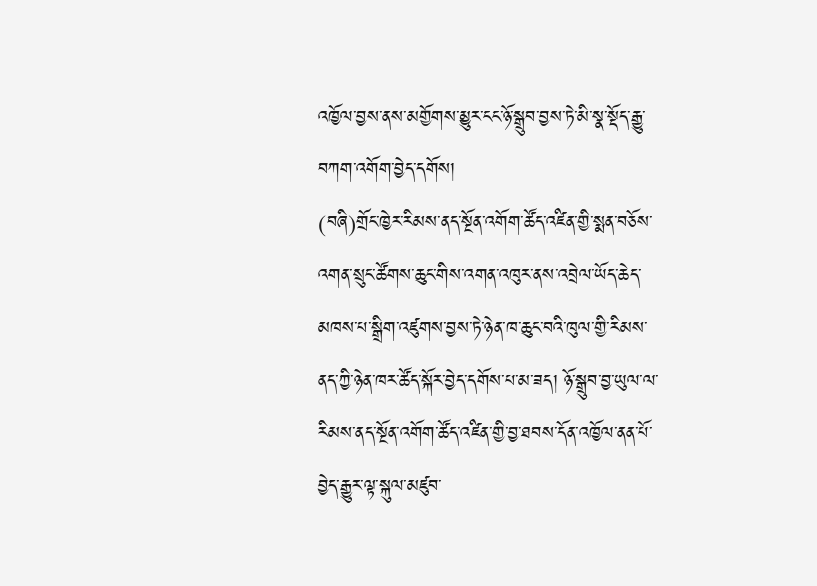འཁྱོལ་བྱས་ནས་མགྱོགས་མྱུར་ངང་ཉོ་སྒྲུབ་བྱས་ཏེ་མི་སྣ་སྡོད་རྒྱུ་བཀག་འགོག་བྱེད་དགོས།
(བཞི)གྲོང་ཁྱེར་རིམས་ནད་སྔོན་འགོག་ཚོད་འཛིན་གྱི་སྨན་བཅོས་འགན་སྲུང་ཚོགས་ཆུང་གིས་འགན་འཁུར་ནས་འབྲེལ་ཡོད་ཆེད་མཁས་པ་སྒྲིག་འཛུགས་བྱས་ཏེ་ཉེན་ཁ་ཆུང་བའི་ཁུལ་གྱི་རིམས་ནད་ཀྱི་ཉེན་ཁར་ཚོད་སྐོར་བྱེད་དགོས་པ་མ་ཟད། ཉོ་སྒྲུབ་བྱ་ཡུལ་ལ་རིམས་ནད་སྔོན་འགོག་ཚོད་འཛིན་གྱི་བྱ་ཐབས་དོན་འཁྱོལ་ནན་པོ་བྱེད་རྒྱུར་ལྟ་སྐུལ་མཛུབ་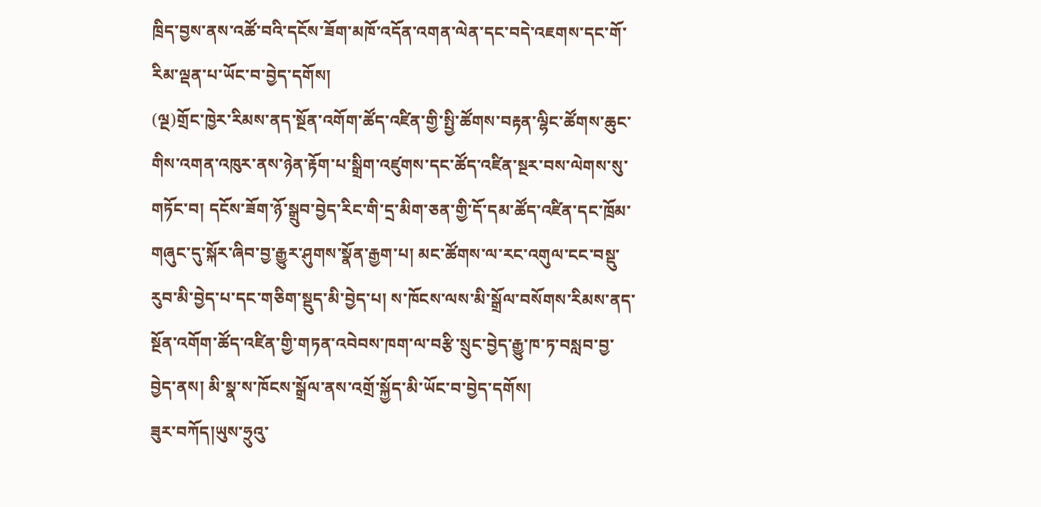ཁྲིད་བྱས་ནས་འཚོ་བའི་དངོས་ཟོག་མཁོ་འདོན་འགན་ལེན་དང་བདེ་འཇགས་དང་གོ་རིམ་ལྡན་པ་ཡོང་བ་བྱེད་དགོས།
(ལྔ)གྲོང་ཁྱེར་རིམས་ནད་སྔོན་འགོག་ཚོད་འཛིན་གྱི་སྤྱི་ཚོགས་བརྟན་ལྷིང་ཚོགས་ཆུང་གིས་འགན་འཁུར་ནས་ཉེན་རྟོག་པ་སྒྲིག་འཛུགས་དང་ཚོད་འཛིན་སྔར་བས་ལེགས་སུ་གཏོང་བ། དངོས་ཟོག་ཉོ་སྒྲུབ་བྱེད་རིང་གི་དྲ་མིག་ཅན་གྱི་དོ་དམ་ཚོད་འཛིན་དང་ཁྲོམ་གཞུང་དུ་སྐོར་ཞིབ་བྱ་རྒྱུར་ཤུགས་སྣོན་རྒྱག་པ། མང་ཚོགས་ལ་རང་འགུལ་ངང་བསྡུ་རུབ་མི་བྱེད་པ་དང་གཅིག་སྡུད་མི་བྱེད་པ། ས་ཁོངས་ལས་མི་སྒྲོལ་བསོགས་རིམས་ནད་སྔོན་འགོག་ཚོད་འཛིན་གྱི་གཏན་འབེབས་ཁག་ལ་བརྩི་སྲུང་བྱེད་རྒྱུ་ཁ་ཏ་བསླབ་བྱ་བྱེད་ནས། མི་སྣ་ས་ཁོངས་སྒྲོལ་ནས་འགྲོ་སྐྱོད་མི་ཡོང་བ་བྱེད་དགོས།
ཟུར་བཀོད།ཡུས་ཧྲུའུ་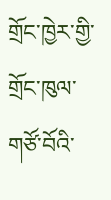གྲོང་ཁྱེར་གྱི་གྲོང་ཁུལ་གཙོ་བོའི་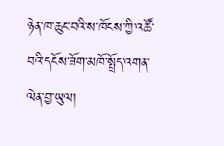ཉེན་ཁ་ཆུང་བའི་ས་ཁོངས་ཀྱི་འཚོ་བའི་དངོས་ཟོག་མཁོ་སྤྲོད་འགན་ལེན་བྱ་ཡུལ།